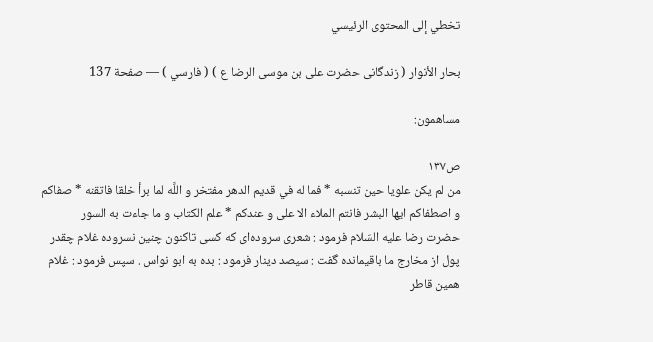تخطي إلى المحتوى الرئيسي

بحار الأنوار ( زندگانى حضرت على بن موسى الرضا ع ) ( فارسي ) — صفحة 137

مساهمون:

ص١٣٧
من لم يكن علويا حين تنسبه * فما له في قديم الدهر مفتخر و اللَّه لما برأ خلقا فاتقنه * صفاكم و اصطفاكم ايها البشر فانتم الملاء الا على و عندكم * علم الكتاب و ما جاءت به السور
حضرت رضا عليه السّلام فرمود : شعرى سروده‌اى كه كسى تاكنون چنين نسروده غلام چقدر پول از مخارج ما باقيمانده گفت : سيصد دينار فرمود : بده به ابو نواس . سپس فرمود : غلام همين قاطر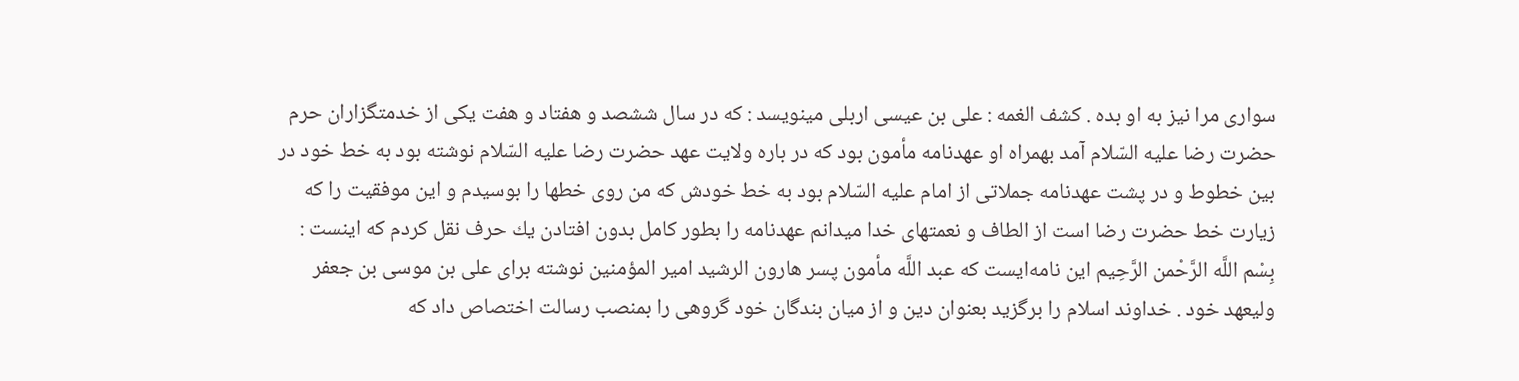سوارى مرا نيز به او بده . كشف الغمه : على بن عيسى اربلى مينويسد : كه در سال ششصد و هفتاد و هفت يكى از خدمتگزاران حرم حضرت رضا عليه السّلام آمد بهمراه او عهدنامه مأمون بود كه در باره ولايت عهد حضرت رضا عليه السّلام نوشته بود به خط خود در بين خطوط و در پشت عهدنامه جملاتى از امام عليه السّلام بود به خط خودش كه من روى خطها را بوسيدم و اين موفقيت را كه زيارت خط حضرت رضا است از الطاف و نعمتهاى خدا ميدانم عهدنامه را بطور كامل بدون افتادن يك حرف نقل كردم كه اينست : بِسْم اللَّه الرَّحْمن الرَّحِيم اين نامه‌ايست كه عبد اللَّه مأمون پسر هارون الرشيد امير المؤمنين نوشته براى على بن موسى بن جعفر وليعهد خود . خداوند اسلام را برگزيد بعنوان دين و از ميان بندگان خود گروهى را بمنصب رسالت اختصاص داد كه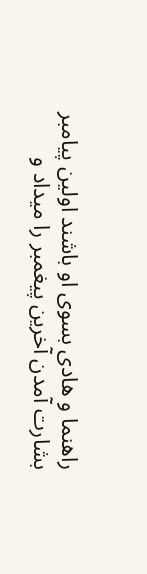راهنما و هادى بسوى او باشند اولين پيامبر بشارت آمدن آخرين پيغمبر را ميداد و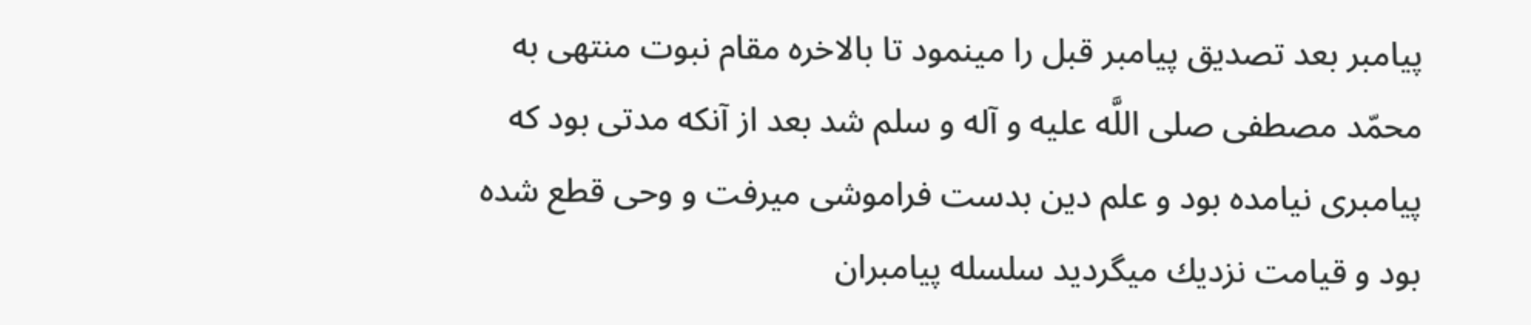پيامبر بعد تصديق پيامبر قبل را مينمود تا بالاخره مقام نبوت منتهى به محمّد مصطفى صلى اللَّه عليه و آله و سلم شد بعد از آنكه مدتى بود كه پيامبرى نيامده بود و علم دين بدست فراموشى ميرفت و وحى قطع شده بود و قيامت نزديك ميگرديد سلسله پيامبران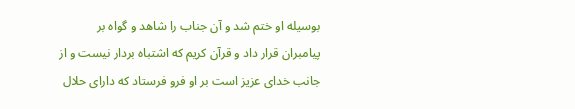بوسيله او ختم شد و آن جناب را شاهد و گواه بر پيامبران قرار داد و قرآن كريم كه اشتباه بردار نيست و از جانب خداى عزيز است بر او فرو فرستاد كه داراى حلال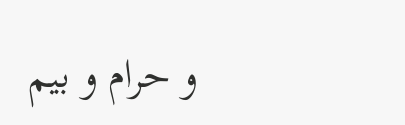و حرام و بيم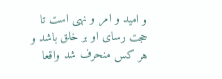و اميد و امر و نهى است تا حجت رساى او بر خلق باشد و هر كس منحرف شد واقعا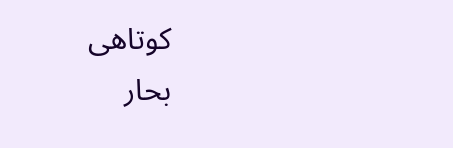كوتاهى
بحار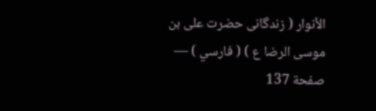الأنوار ( زندگانى حضرت على بن موسى الرضا ع ) ( فارسي ) — صفحة 137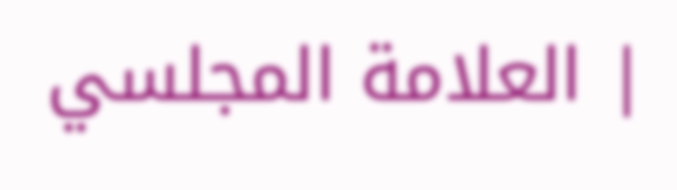| العلامة المجلسي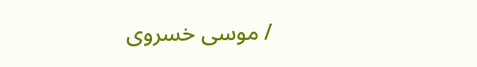/ موسى خسروى